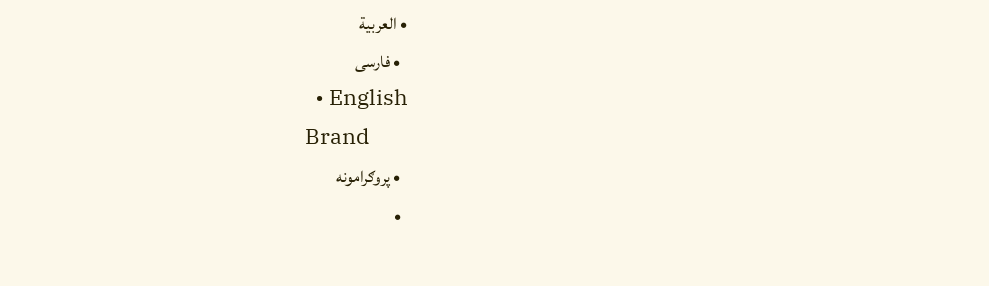• العربية
  • فارسی
  • English
Brand
  • پروګرامونه
  •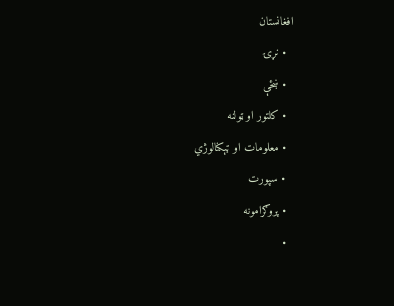افغانستان
  • نړۍ
  • ښځې
  • کلتور او ټولنه
  • معلومات او ټېکنالوژي
  • سپورت
  • پروګرامونه
  •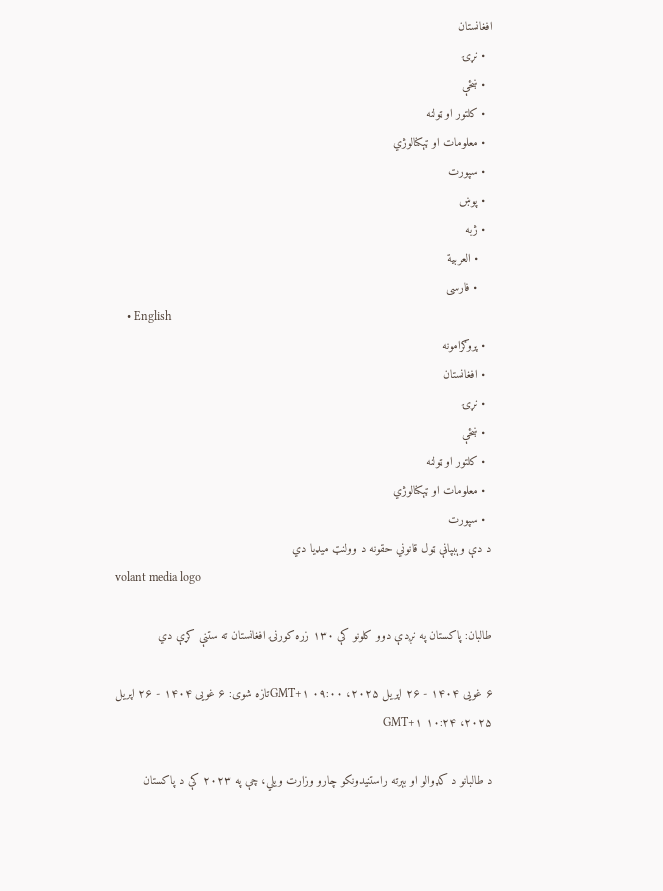افغانستان
  • نړۍ
  • ښځې
  • کلتور او ټولنه
  • معلومات او ټېکنالوژي
  • سپورت
  • پوښ
  • ژبه
    • العربية
    • فارسی
    • English
  • پروګرامونه
  • افغانستان
  • نړۍ
  • ښځې
  • کلتور او ټولنه
  • معلومات او ټېکنالوژي
  • سپورت
د دې وېبپاڼې ټول قانوني حقونه د وولنټ میډیا دي
volant media logo

طالبان: پاکستان په نږدې دوو کلونو کې ۱۳۰ زره کورنۍ افغانستان ته ستنې کړې دي

۶ غویی ۱۴۰۴ - ۲۶ اپریل ۲۰۲۵، ۰۹:۰۰ GMT+۱تازه شوی: ۶ غویی ۱۴۰۴ - ۲۶ اپریل ۲۰۲۵، ۱۰:۲۴ GMT+۱

د طالبانو د کډوالو او بېرته راستنیدونکو چارو وزارت ویلي، چې په ۲۰۲۳ کې د پاکستان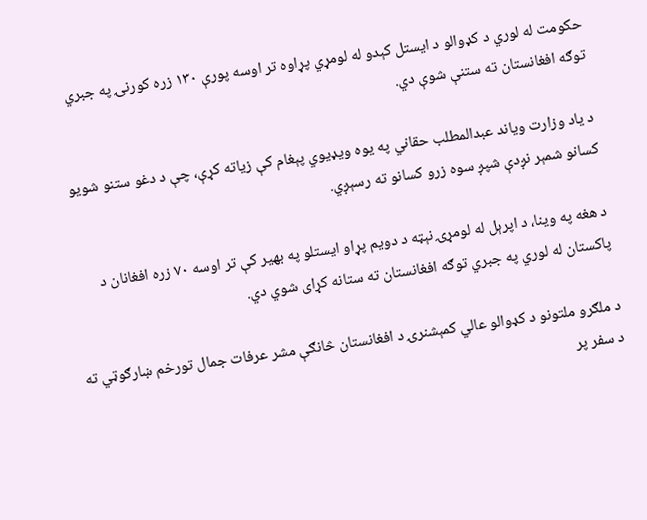حکومت له لوري د کډوالو د ایستل کېدو له لومړي پړاوه تر اوسه پورې ۱۳۰ زره کورنۍ په جبري توګه افغانستان ته ستنې شوې دي.

د یاد وزارت ویاند عبدالمطلب حقاني په یوه ویډیوي پېغام کې زیاته کړې، چې د دغو ستنو شویو کسانو شمېر نږدې شپږ سوه زرو کسانو ته رسېږي.

د هغه په وینا، د اپرېل له لومړۍ نېټه د دویم پړاو ایستلو په بهیر کې تر اوسه ۷۰ زره افغانان د پاکستان له لوري په جبري توګه افغانستان ته ستانه کړای شوي دي.

د ملګرو ملتونو د کډوالو عالي کمېشنرۍ د افغانستان څانګې مشر عرفات جمال تورخم ښارګوټي ته د سفر پر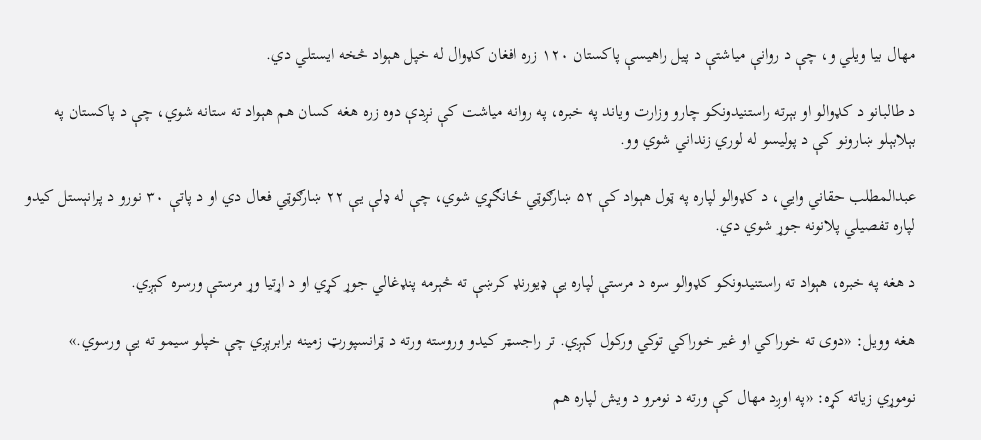مهال بیا ویلي و، چې د روانې میاشتې د پیل راهیسې پاکستان ۱۲۰ زره افغان کډوال له خپل هېواد څخه ایستلي دي.

د طالبانو د کډوالو او بېرته راستنیدونکو چارو وزارت ویاند په خبره، په روانه میاشت کې نږدې دوه زره هغه کسان هم هېواد ته ستانه شوي، چې د پاکستان په بېلابېلو ښارونو کې د‌ پولیسو له لوري زنداني شوي وو.

عبدالمطلب حقاني وايي، د کډوالو لپاره په ټول هېواد کې ۵۲ ښارګوټي ځانګړي شوي، چې له ډلې یې ۲۲ ښارګوټي فعال دي او د پاتې ۳۰ نورو د پرانېستل کیدو لپاره تفصیلي پلانونه جوړ شوي دي.

د هغه په خبره، هېواد ته راستنیدونکو کډوالو سره د مرستې لپاره یې ډیورنډ کرښې ته څېرمه پنډغالي جوړ کړي او د اړتیا وړ مرستې ورسره کېږي.

هغه وویل: «دوی ته خوراکي او غیر خوراکي توکي ورکول کېږي. تر راجسټر کیدو وروسته ورته د ټرانسپورټ زمینه برابرېږي چې خپلو سیمو ته یې ورسوي.»

نوموړي زیاته کړه: «په اوږد مهال کې ورته د نومرو د ویش لپاره هم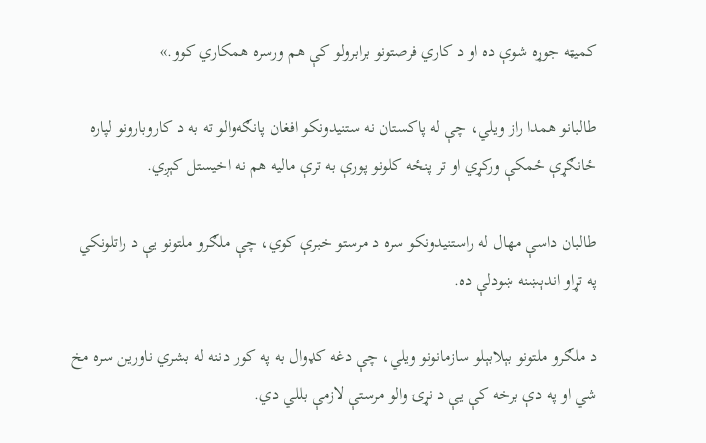کمیټه جوړه شوې ده او د کاري فرصتونو برابرولو کې هم ورسره همکاري کوو.»

طالبانو همدا راز ویلي، چې له پاکستان نه ستنیدونکو افغان پانګه‌والو ته به د کاروبارونو لپاره ځانګړې ځمکې ورکړي او تر پنځه کلونو پورې به ترې مالیه هم نه اخیستل کېږي.

طالبان داسې مهال له راستنیدونکو سره د مرستو خبرې کوي، چې ملګرو ملتونو یې د راتلونکي په تړاو اندېښنه ښودلې ده.

د ملګرو ملتونو بېلابېلو سازمانونو ویلي، چې دغه کډوال به په کور دننه له بشري ناورین سره مخ شي او په دې برخه کې یې د نړۍ والو مرستې لازمې بللي دي.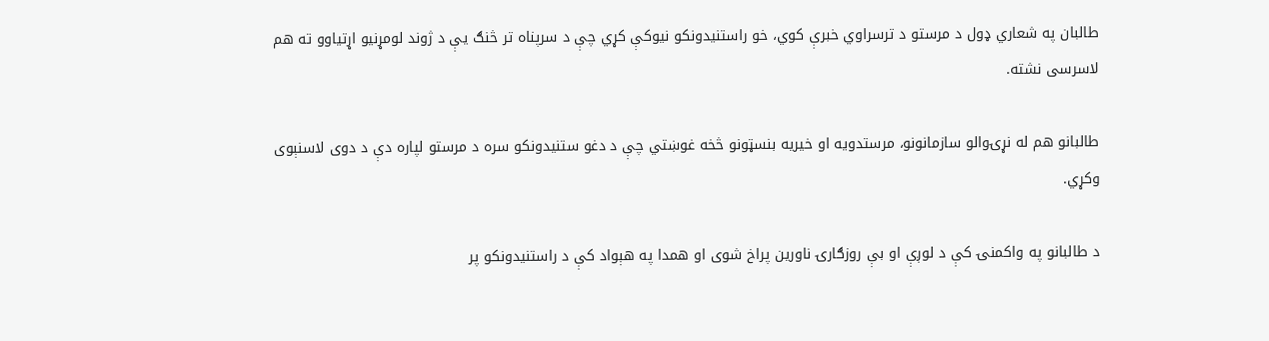طالبان په شعاري ډول د مرستو د ترسراوي خبرې کوي،‌ خو راستنیدونکو نیوکې کړي چې د سرپناه تر څنګ یې د ژوند لومړنیو اړتیاوو ته هم لاسرسی نشته.

طالبانو هم له نړۍوالو سازمانونو، مرستدویه او خیریه بنسټونو څخه غوښتي چې د دغو ستنیدونکو سره د مرستو لپاره دې د دوی لاسنېوی وکړي.

د طالبانو په واکمنۍ کې د لوږې او بې روزګارۍ ناورین پراخ شوی او همدا په هېواد کې د راستنیدونکو پر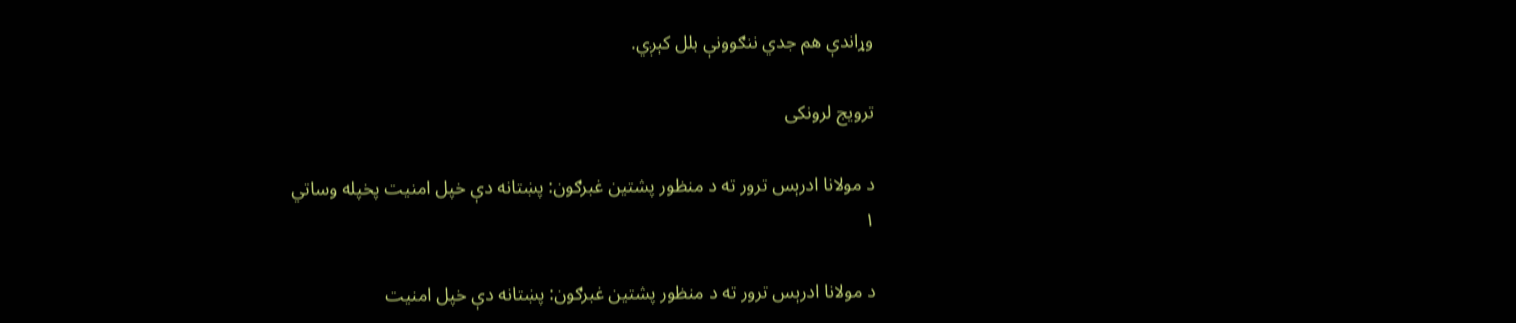وړاندې هم جدي ننګوونې بلل کېږي.

ترویج لرونکی

د مولانا ادرېس ترور ته د منظور پشتین غبرګون: پښتانه دې خپل امنیت پخپله وساتي
۱

د مولانا ادرېس ترور ته د منظور پشتین غبرګون: پښتانه دې خپل امنیت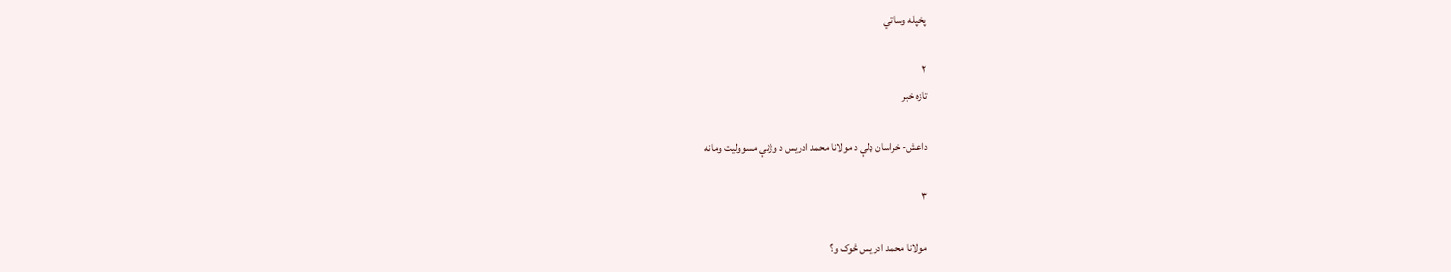پخپله وساتي

۲
تازه خبر

داعش- خراسان ډلې د مولانا محمد ادریس د وژنې مسوولیت ومانه

۳

مولانا محمد ادریس څوک و؟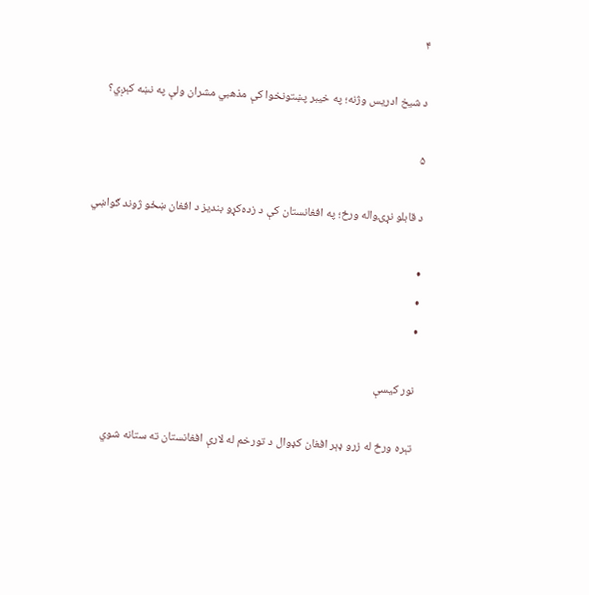۴

د شیخ ادریس وژنه؛ په خیبر پښتونخوا کې مذهبي مشران ولې په نښه کېږي؟

۵

د قابلو نړۍواله ورځ؛ په افغانستان کې د زده‌کړو بندیز د افغان ښځو ژوند ګواښي

•
•
•

نور کیسې

تېره ورځ له زرو ډېر افغان کډوال د تورخم له لارې افغانستان ته ستانه شوي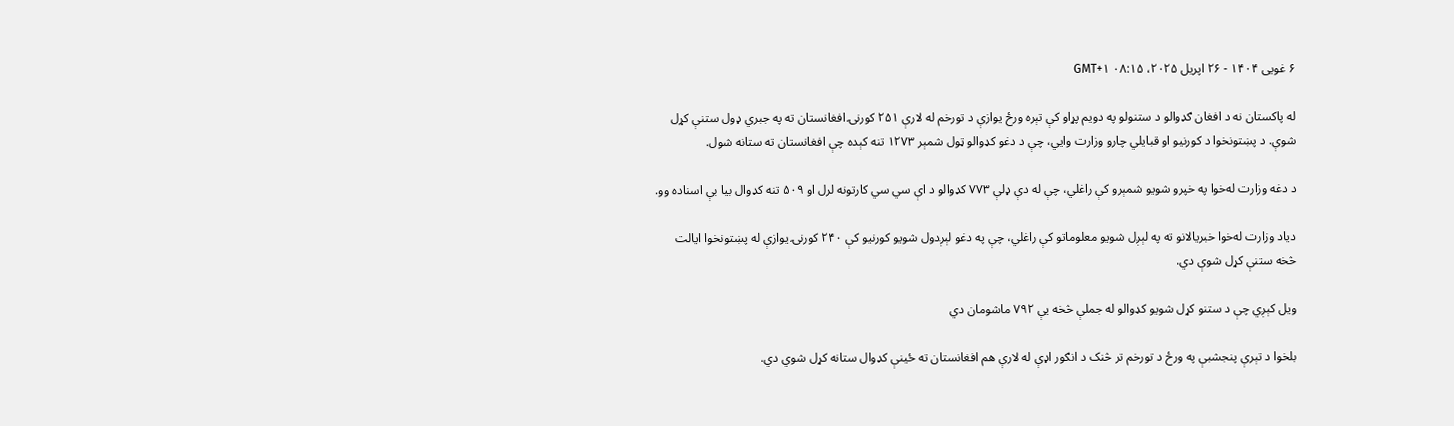۶ غویی ۱۴۰۴ - ۲۶ اپریل ۲۰۲۵، ۰۸:۱۵ GMT+۱

له پاکستان نه د افغان ګډوالو د ستنولو په دویم پړاو کې تېره ورځ یوازې د تورخم له لارې ۲۵۱ کورنۍ افغانستان ته په جبري ډول ستنې کړل شوې. د پښتونخوا د کورنیو او قبایلي چارو وزارت وایي، چې د دغو کډوالو ټول شمېر ۱۲۷۳ تنه کېده چې افغانستان ته ستانه شول.

د دغه وزارت له‌خوا په خپرو شویو شمېرو کې راغلي، چې له دې ډلې ۷۷۳ کډوالو د اې سي سي کارتونه لرل او ۵۰۹ تنه کډوال بیا بې اسناده وو.

دیاد وزارت له‌خوا خبریالانو ته په لېږل شویو معلوماتو کې راغلي، چې په دغو لېږدول شویو کورنیو کې ۲۴۰ کورنۍ یوازې له پښتونخوا ایالت څخه ستنې کړل شوې دي.

ویل کېږي چې د ستنو کړل شویو کډوالو له جملې څخه یې ۷۹۲ ماشومان دي

بلخوا د تېرې پنجشبې په ورځ د تورخم تر څنک د انګور اډې له لارې هم افغانستان ته ځینې کډوال ستانه کړل شوي دي.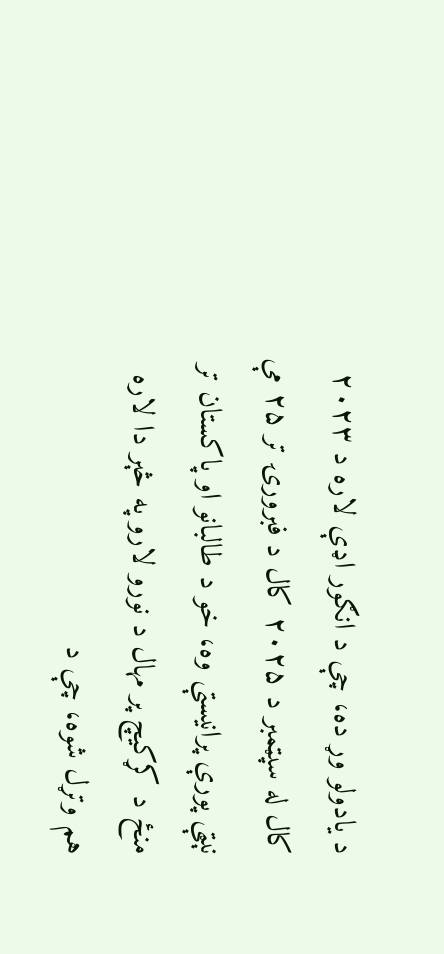د یادولو وړ ده، چې د انګور اډې لاره د ۲۰۲۳ کال له سپټمبر د ۲۰۲۵ کال د فبرورۍ تر ۲۵ مې نېټې پورې پرانیستې وه، خو د طالبانو او پاکستان تر منځ د کړکیچ پر مهال د نورو لارو په څېر دا لاره هم وتړل شوه، چې د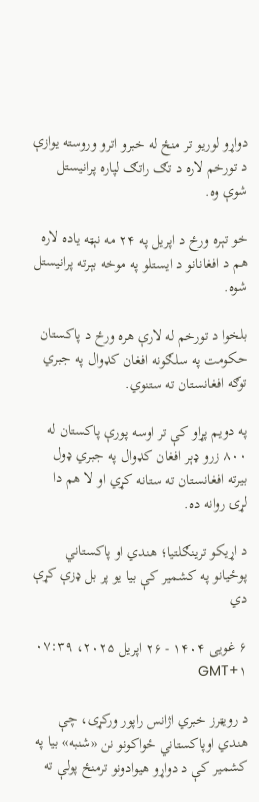دواړو لوریو تر منځ له خبرو اترو وروسته یوازې د تورخم لاره د تګ راتګ لپاره پرانیستل شوې وه.

خو تېره ورځ د اپریل په ۲۴ مه نېټه یاده لاره هم د افغانانو د ایستلو په موخه بېرته پرانیستل شوه.

بلخوا د تورخم له لارې هره ورځ د پاکستان حکومت په سلګونه افغان کډوال په جبري توګه افغانستان ته ستنوي.

په دویم پړاو کې تر اوسه پورې پاکستان له ۸۰۰ زرو ډېر افغان کډوال په جبري ډول بیرته افغانستان ته ستانه کړي او لا هم دا لړۍ روانه ده.

د اړیکو ترینګلتیا؛ هندي او پاکستاني پوځيانو په کشمیر کې بیا یو پر بل ډزې کړې دي

۶ غویی ۱۴۰۴ - ۲۶ اپریل ۲۰۲۵، ۰۷:۳۹ GMT+۱

د رویټرز خبري اژانس راپور ورکړی، چې هندي او‌پاکستاني ځواکونو نن «شنبه» بیا په کشمیر کې د دواړو هیوادونو ترمنځ پولې ته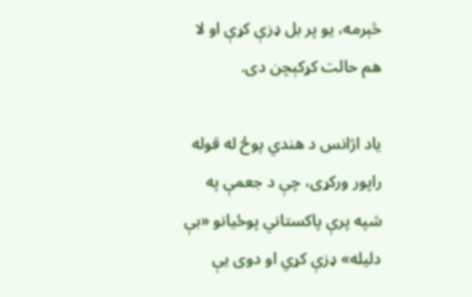څېرمه، یو پر بل ډزې کړې او لا هم حالت کړکېچن دی.

یاد اژانس د هندي پوځ له قوله راپور ورکړی، چې د جعمې په شپه پرې پاکستاني پوځیانو «بې دلیله» ډزې کړي او دوی یې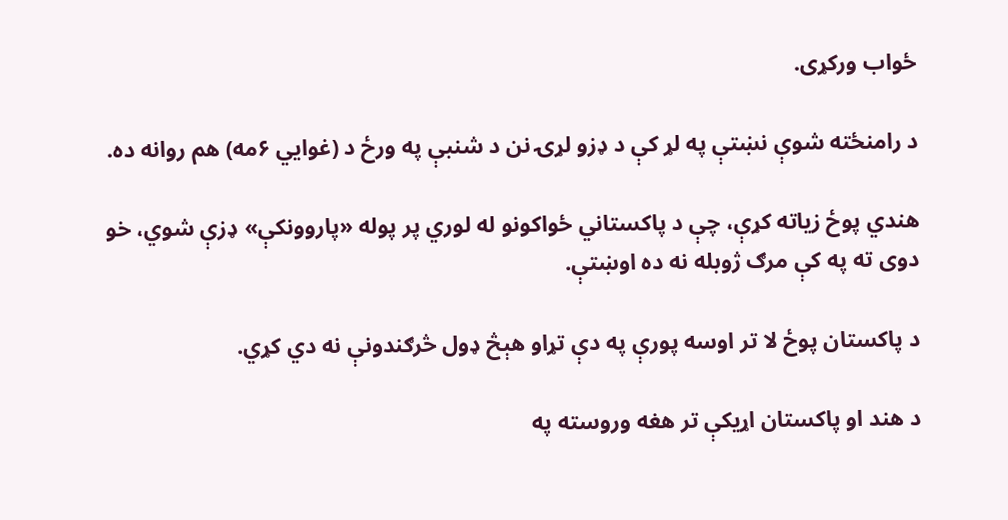ځواب ورکړی.

د رامنځته شوې نښتې په لړ کې د ډزو لړۍ نن د شنبې په ورځ د (غوایي ۶مه) هم روانه ده.

هندي پوځ زیاته کړې، چې د‌ پاکستاني ځواکونو له لوري پر پوله «پاروونکې» ډزې شوي، خو دوی ته په کې مرګ ژوبله نه ده اوښتې.

د پاکستان پوځ لا تر اوسه پورې په دې تړاو هېڅ ډول څرګندونې نه دي کړي.

د هند او پاکستان اړیکې تر هغه وروسته په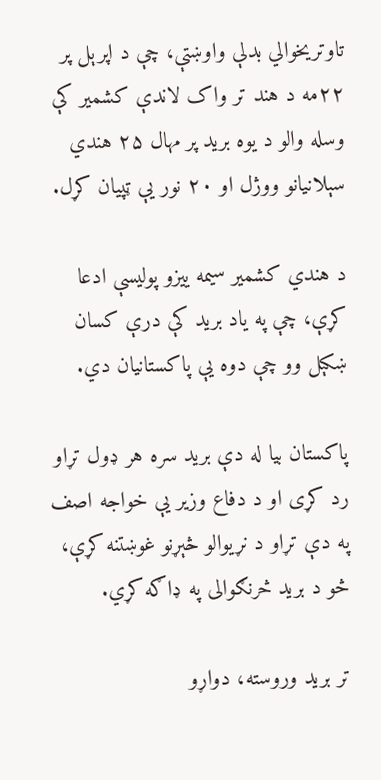تاوتریخوالي بدلې واوښتې، چې د اپرېل پر ۲۲مه د هند تر واک لاندې کشمیر کې وسله والو د یوه برید پر مهال ۲۵ هندي سېلانیانو ووژل او ۲۰ نور یې ټپیان کړل.

د هندي کشمیر سیمه‌ ییزو پولیسې ادعا کړې، چې په یاد برید کې درې کسان ښکېل وو چې دوه ‌یې پاکستانیان دي.

پاکستان بیا له دې برید سره هر ډول تړاو رد کړی او د دفاع وزیر یې خواجه اصف په دې تړاو د نړیوالو څېړنو غوښتنه کړې، څو د برید څرنګوالی په ډاګه کړي.

تر برید وروسته، دواړو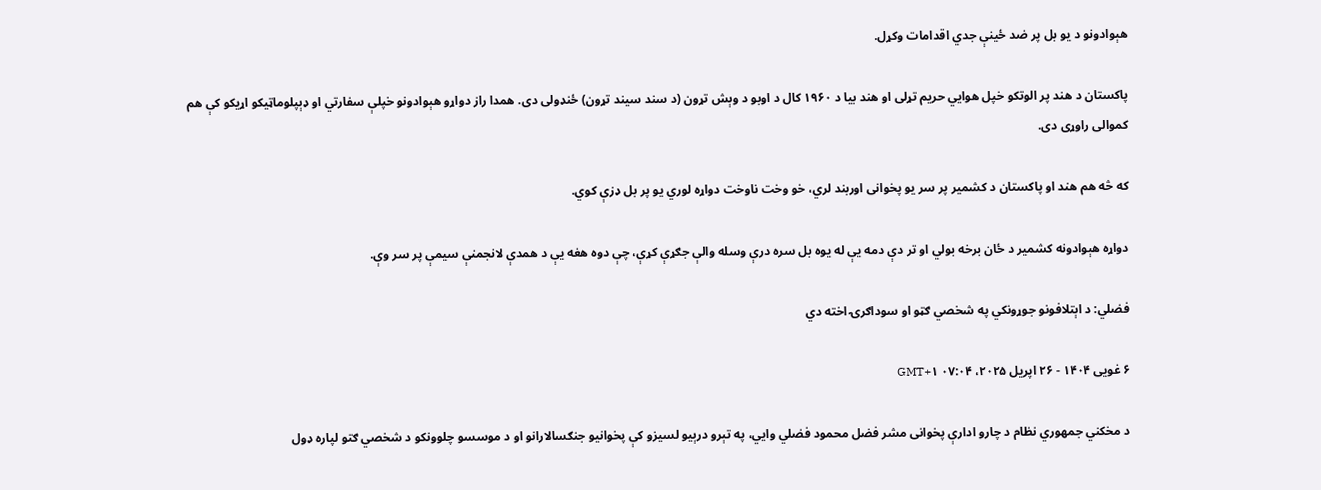هېوادونو د یو بل پر ضد ځینې جدي اقدامات وکړل.

پاکستان د هند پر الوتکو خپل هوايي حریم تړلی او هند بیا د ۱۹۶۰ کال د اوبو د وېش تړون (د سند سیند تړون) ځنډولی دی. همدا راز دواړو هېوادونو خپلې سفارتي او ډېپلوماټیکو اړیکو کې هم کموالی راوړی دی.

که څه هم هند او پاکستان د کشمیر پر سر یو پخوانی اوربند لري، خو وخت ناوخت دواړه لوري یو پر بل ډزې کوي.

دواړه هېوادونه کشمیر د ځان برخه بولي او تر دې دمه یې له یوه بل سره درې وسله والې جګړې کړې، چې دوه هغه یې د همدې لانجمنې سیمې پر سر وې.

فضلي: د اېتلافونو جوړونکي په شخصي ګټو او سوداګرۍ اخته دي

۶ غویی ۱۴۰۴ - ۲۶ اپریل ۲۰۲۵، ۰۷:۰۴ GMT+۱

د مخکني جمهوري نظام د چارو ادارې پخوانی مشر فضل محمود فضلي وايي، په تېرو درېیو لسیزو کې پخوانیو جنګسالارانو او د موسسو چلوونکو د شخصي ګتو لپاره ډول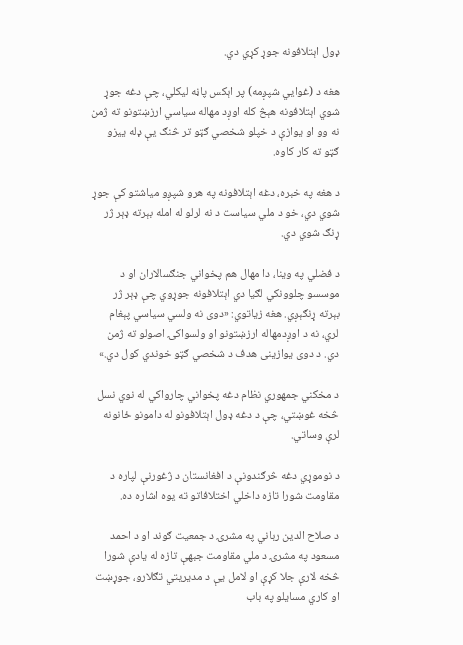ډول اېتلافونه جوړ کړي دي.

هغه د (غوایي شپږمه) پر اېکس پاڼه لیکلي، چې دغه جوړ شوي اېتلافونه هېڅ کله اوږد مهاله سیاسي ارزښتونو ته ژمن نه وو او یوازې د خپلو شخصي ګټو تر څنګ یې ډله ییزو ګټو ته کار کاوه.

د هغه په خبره، دغه اېتلافونه په هرو شپږو میاشتو کې جوړ شوي دي، خو د ملي سیاست د نه لرلو له امله بېرته ډېر ژر ړنګ شوي دي.

د فضلي په وینا، دا مهال هم پخواني جنګسالاران او د موسسو چلوونکي لګیا دي اېتلافونه جوړوي چې ډېر ژر بېرته ړنګېږي. هغه زیاتوي: «دوی نه ولسي سیاسي پېغام لري، نه د اوږدمهاله ارزښتونو او ولسواکۍ اصولو ته ژمن دي. د دوی یوازینی هدف د شخصي ګټو خوندي کول دي.»

د مخکني جمهوري نظام دغه پخواني‌ چارواکي له نوي نسل څخه غوښتي، چې د دغه ډول اېتلافونو له دامونو ځانونه لرې وساتي.

د نوموړي دغه څرګندونې د افغانستان د ژغورنې لپاره د مقاومت شورا تازه داخلي اختلافاتو ته یوه اشاره ده.

د صلاح الدین رباني په مشرۍ د جمعیت ګوند او د احمد مسعود په مشرۍ د ملي مقاومت جبهې تازه له یادې شورا څخه لارې جلا کړې او لامل یې د مدیریتي تګلارو، جوړښت او کاري مسایلو په باب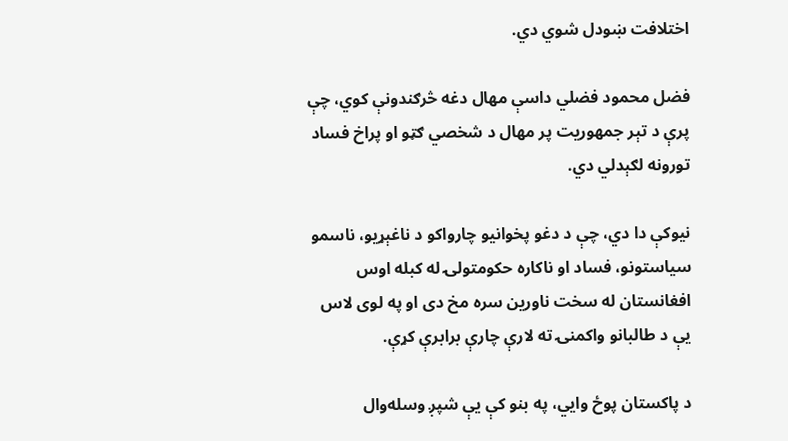اختلافت ښودل شوي دي.

فضل محمود فضلي داسې مهال دغه څرګندونې کوي، چې پرې د تېر جمهوریت پر مهال د شخصي ګټو او پراخ فساد تورونه لګېدلي دي.

نیوکې دا دي، چې د دغو پخوانیو چارواکو د ناغېړیو، ناسمو سیاستونو، فساد او ناکاره حکومتولۍ له کبله اوس افغانستان له سخت ناورین سره مخ دی او په لوی لاس یې د طالبانو واکمنۍ ته لارې چارې برابرې کړې.

د‌ پاکستان پوځ وايي، په بنو کې یې شپږ وسله‌وال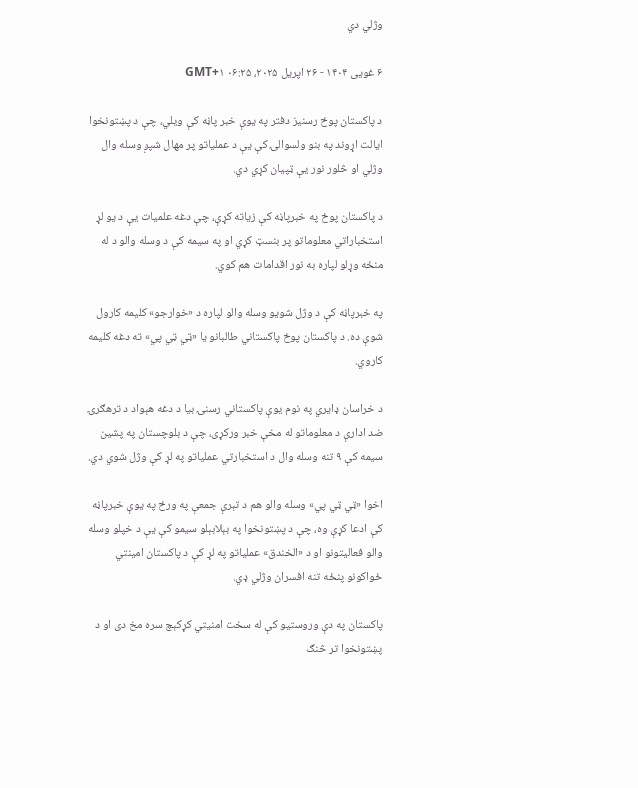وژلي دي

۶ غویی ۱۴۰۴ - ۲۶ اپریل ۲۰۲۵، ۰۶:۲۵ GMT+۱

د‌ پاکستان پوځ رسنیز دفتر په یوې خبر پاڼه کې ویلي، چې د پښتونخوا ایالت اړوند په بنو ولسوالۍ کې یې د عملیاتو پر مهال شپږ وسله وال وژلي او څلور نور یې ټپیان کړي دي.

د پاکستان پوځ په خبرپاڼه کې زیاته کړې، چې دغه علمیات یې د یو لړ استخباراتي معلوماتو پر بنسټ کړي او‌ په سیمه کې د وسله والو د له منځه وړلو لپاره به نور اقدامات هم کوي.

په خبرپاڼه کې د وژل شویو وسله والو لپاره د «خوارجو» کلیمه کارول شوې ده. د پاکستان پوځ پاکستاني طالبانو یا «ټي ټي پي» ته دغه کلیمه کاروي.

د خراسان ډایري په نوم یوې پاکستاني رسنۍ بیا د دغه هېواد د ترهګرۍ ضد ادارې د معلوماتو له مخې خبر ورکړی، چې د بلوچستان په پشین سیمه کې ۹ تنه وسله وال د استخبارتي عملیاتو په لړ کې وژل شوي دي.

اخوا «ټي ټي پي» وسله والو هم د تېرې جمعې په ورځ په یوې خبرپاڼه کې ادعا کړې وه، چې د پښتونخوا په بېلابېلو سیمو کې یې د خپلو وسله والو فعالیتونو او د «الخندق» عملیاتو په لړ کې د‌ پاکستان امینتي ځواکونو پنځه تنه افسران وژلي ډي.

پاکستان په دې وروستیو کې له سخت امنیتي کړکېچ سره مخ دی او د پښتونخوا تر څنګ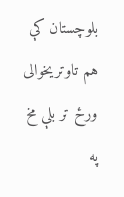بلوچستان کې هم تاوتریخوالی ورځ تر بلې مخ په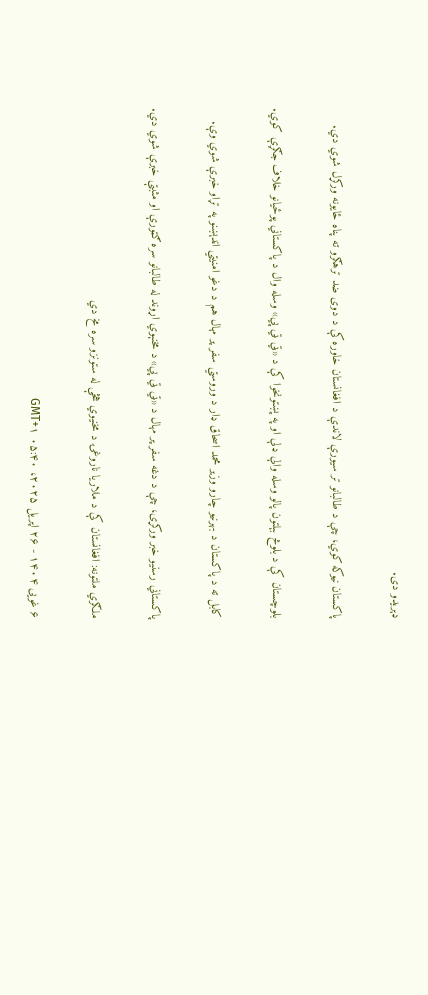ډېریدو دی.

پاکستان نیوکه کوي، چې د طالبانو تر سیورې لاندې د افغانستان خاوره کې د دوی ضد ترهګرو ته پناه ځایونه ورکړل شوي دي.

بلوچستان کې د بلوڅ بېلتون پالو وسله والې ډلې او په پښتونخوا کې د «ټي ټي پي» وسله وال د پاکستاني پوځیانو خلاف جګړې کوي.

کابل ته د پاکستان د بهرنیو چارو وزیر محمد اسحاق ډار د وروستي سفر پر مهال هم د دغو امنیتي اندېښنو په تړاو خبرې شوي وې.

پاکستاني رسنیو خبر ورکړی، چې د دغه سفر پر مهال د «ټي ټي پي» د مخنېوي اړوند له طالبانو سره ګټورې او مثبتې خبرې شوي دي.

ملګري ملتونه: افغانستان کې د ملاریا ناروغۍ د مخنیوي هڅې له ستونزو سره مخ دي

۶ غویی ۱۴۰۴ - ۲۶ اپریل ۲۰۲۵، ۰۵:۴۰ GMT+۱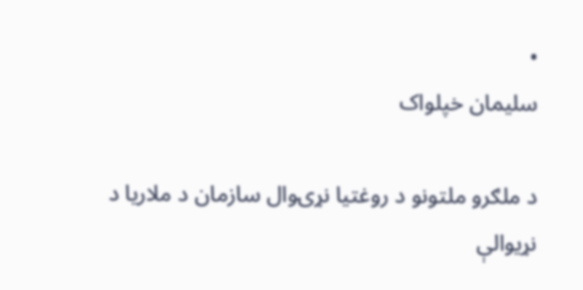•
سلیمان خپلواک

د ملګرو ملتونو د روغتیا نړۍوال سازمان د ملاریا د نړیوالې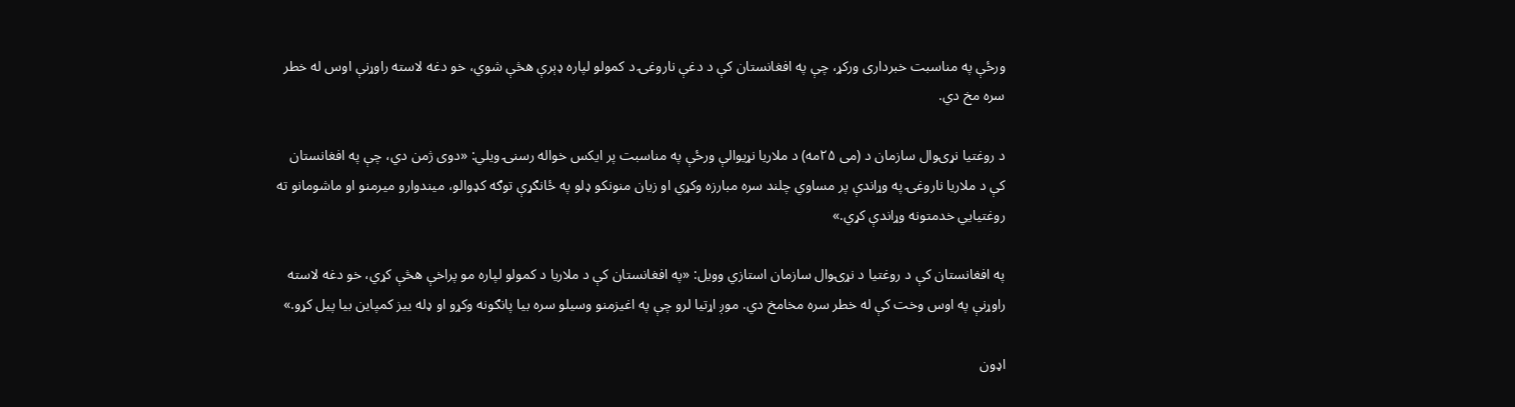ورځې په مناسبت خبرداری ورکړ، چې په افغانستان کې د دغې ناروغۍ د کمولو لپاره ډېرې هڅې شوي، خو دغه لاسته راوړنې اوس له خطر سره مخ دي.

د روغتیا نړۍوال سازمان د (می ۲۵مه) د ملاریا نړیوالې ورځې په مناسبت پر ایکس خواله رسنۍ ویلي: «دوی ژمن دي، چې په افغانستان کې د ملاریا ناروغۍ په وړاندې پر مساوي چلند سره مبارزه وکړي او زیان منونکو ډلو په ځانګړې توګه کډوالو، میندوارو میرمنو او ماشومانو ته روغتیايي خدمتونه وړاندې کړي.»

په افغانستان کې د روغتیا د نړۍوال سازمان استازي وویل: «په افغانستان کې د ملاریا د کمولو لپاره مو پراخې هڅې کړي، خو دغه لاسته راوړنې په اوس وخت کې له خطر سره مخامخ دي. موږ اړتیا لرو چې په اغیزمنو وسیلو سره بیا پانګونه وکړو او ډله ییز کمپاین بیا پیل کړو.»

اډون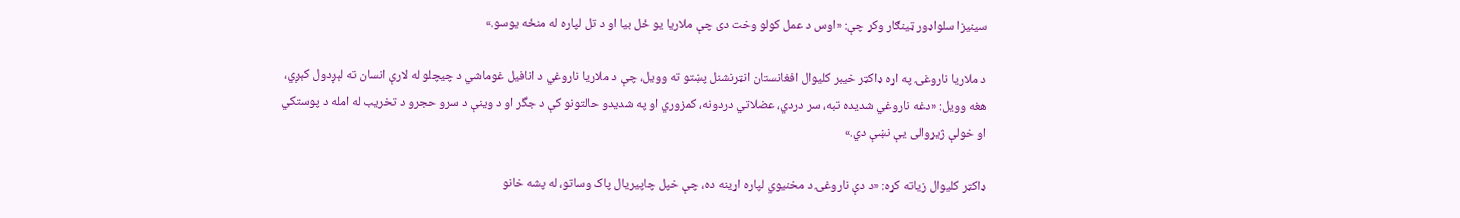سینیزا سلواډور ټینګار وکړ چې: «اوس د عمل کولو وخت دی چې ملاریا یو ځل بیا او د تل لپاره له منځه یوسو.»

د ملاریا ناروغۍ په اړه ډاکټر خیبر کلیوال افغانستان انټرنشنل پښتو ته وويل، چې د ملاریا ناروغي د انافیل غوماشي د چیچلو له لارې انسان ته لېږدول کېږي، هغه وویل: «دغه ناروغي شدیده تبه، سر دردي، عضلاتي دردونه، کمزوري او په شدیدو حالتونو کې د جگر او د وینې د سرو حجرو د تخریب له امله د پوستکي او خولې ژیړوالی یې نښې دي.»

ډاکټر کلیوال زیاته کړه: «د دې ناروغۍ د مخنیوي لپاره اړینه ده، چې خپل چاپیریال پاک وساتو، له پشه خانو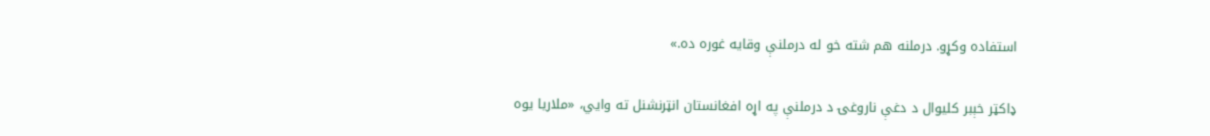استفاده وکړو. درملنه هم شته خو له درملنې وقایه غوره ده.»

ډاکټر خېبر کلیوال د دغې ناروغۍ د درملنې په اړه افغانستان انټرنشنل ته وایي، «ملاریا یوه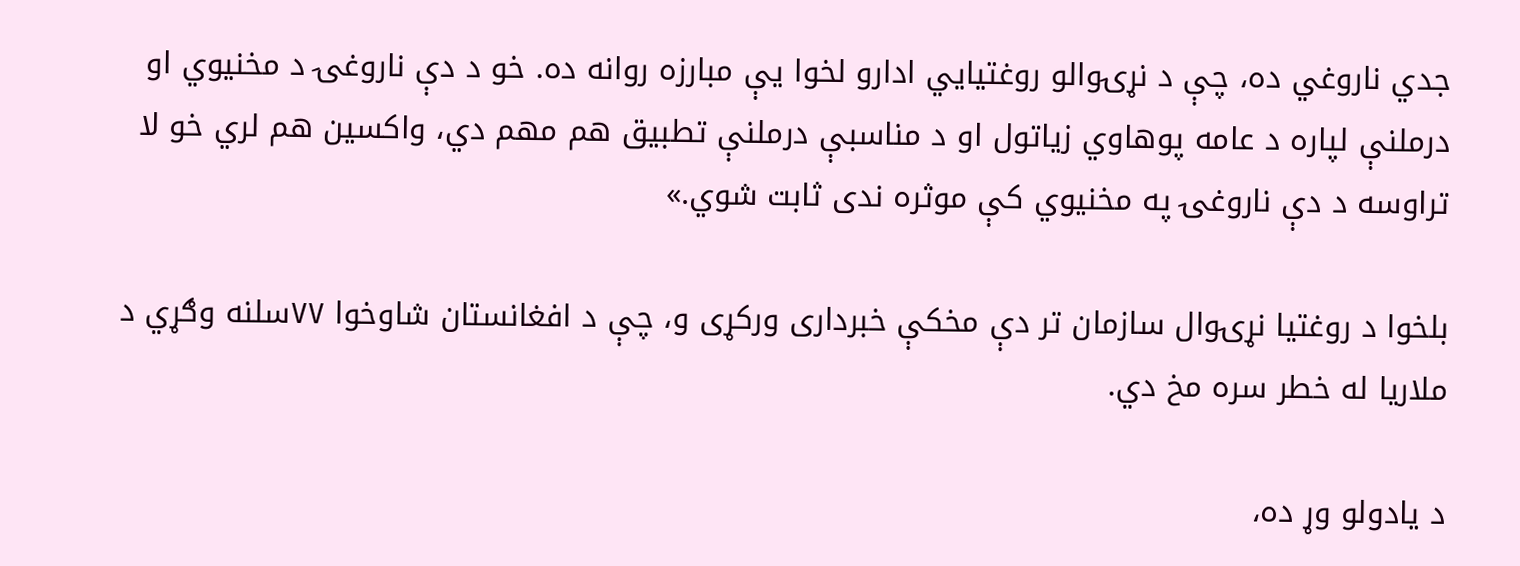جدي ناروغي ده، چې د نړۍوالو روغتیایي ادارو لخوا یې مبارزه روانه ده. خو د دې ناروغۍ د مخنیوي او درملنې لپاره د عامه پوهاوي زیاتول او د مناسبې درملنې تطبیق هم مهم دي، واکسین هم لري خو لا تراوسه د دې ناروغۍ په مخنیوي کې موثره ندی ثابت شوي.»

بلخوا د روغتیا نړۍوال سازمان تر دې مخکې خبرداری ورکړی و، چې د افغانستان شاوخوا ۷۷سلنه وګړي د ملاریا له خطر سره مخ دي.

د یادولو وړ ده،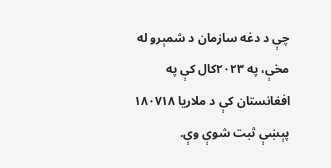چې د دغه سازمان د شمېرو له مخې، په ۲۰۲۳کال کې په افغانستان کې د ملاریا ۱۸۰۷۱۸ پېښې ثبت شوې وې.